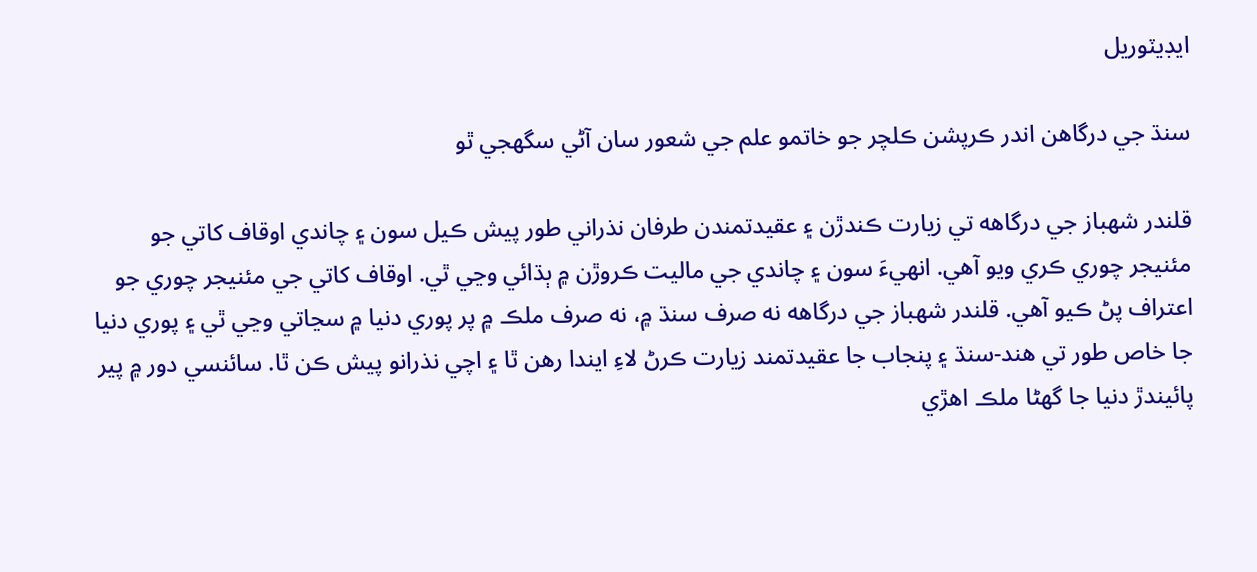ايڊيٽوريل

سنڌ جي درگاهن اندر ڪرپشن ڪلچر جو خاتمو علم جي شعور سان آڻي سگهجي ٿو

قلندر شهباز جي درگاهه تي زيارت ڪندڙن ۽ عقيدتمندن طرفان نذراني طور پيش ڪيل سون ۽ چاندي اوقاف کاتي جو مئنيجر چوري ڪري ويو آهي. انهيءَ سون ۽ چاندي جي ماليت ڪروڙن ۾ ٻڌائي وڃي ٿي. اوقاف کاتي جي مئنيجر چوري جو اعتراف پڻ ڪيو آهي. قلندر شهباز جي درگاهه نه صرف سنڌ ۾، نه صرف ملڪ ۾ پر پوري دنيا ۾ سڃاتي وڃي ٿي ۽ پوري دنيا جا خاص طور تي هند-سنڌ ۽ پنجاب جا عقيدتمند زيارت ڪرڻ لاءِ ايندا رهن ٿا ۽ اچي نذرانو پيش ڪن ٿا. سائنسي دور ۾ پير پائيندڙ دنيا جا گهڻا ملڪ اهڙي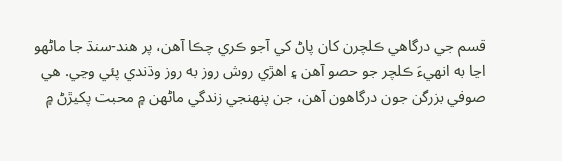قسم جي درگاهي ڪلچرن کان پاڻ کي آجو ڪري چڪا آهن، پر هند-سنڌ جا ماڻهو اڃا به انهيءَ ڪلچر جو حصو آهن ۽ اهڙي روش روز به روز وڌندي پئي وڃي. هي صوفي بزرگن جون درگاهون آهن، جن پنهنجي زندگي ماڻهن ۾ محبت پکيڙڻ ۾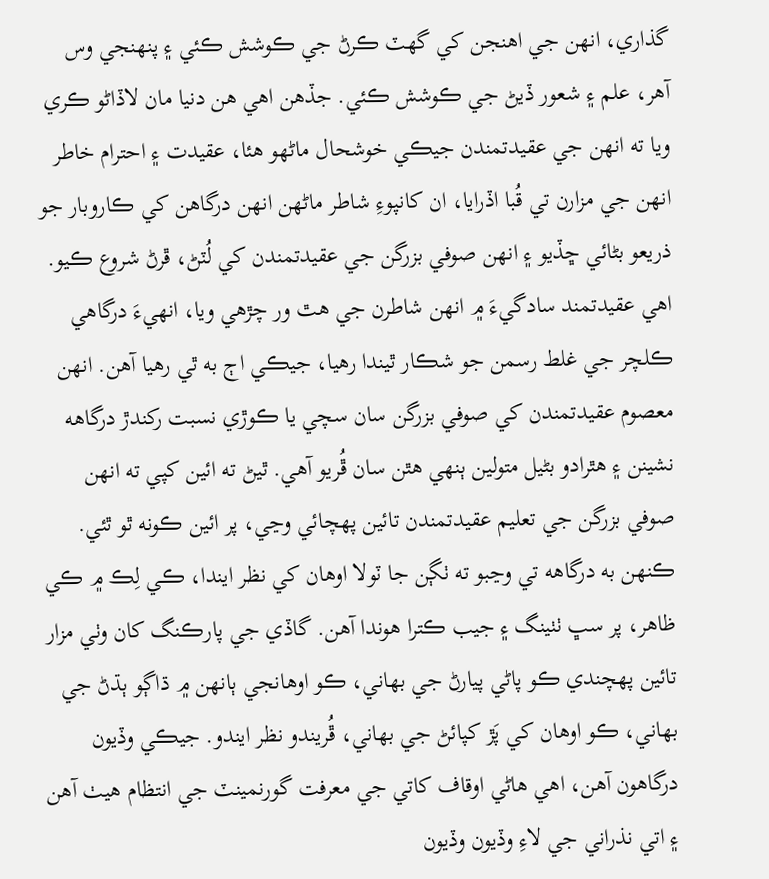گذاري، انهن جي اهنجن کي گهٽ ڪرڻ جي ڪوشش ڪئي ۽ پنهنجي وس آهر، علم ۽ شعور ڏيڻ جي ڪوشش ڪئي. جڏهن اهي هن دنيا مان لاڏاڻو ڪري ويا ته انهن جي عقيدتمندن جيڪي خوشحال ماڻهو هئا، عقيدت ۽ احترام خاطر انهن جي مزارن تي قُبا اڏرايا، ان کانپوءِ شاطر ماڻهن انهن درگاهن کي ڪاروبار جو ذريعو بڻائي ڇڏيو ۽ انهن صوفي بزرگن جي عقيدتمندن کي لُٽڻ، ڦرڻ شروع ڪيو. اهي عقيدتمند سادگيءَ ۾ انهن شاطرن جي هٿ ور چڙهي ويا، انهيءَ درگاهي ڪلچر جي غلط رسمن جو شڪار ٿيندا رهيا، جيڪي اڄ به ٿي رهيا آهن. انهن معصوم عقيدتمندن کي صوفي بزرگن سان سچي يا ڪوڙي نسبت رکندڙ درگاهه نشينن ۽ هٿرادو بڻيل متولين ٻنهي هٿن سان ڦُريو آهي. ٿيڻ ته ائين کپي ته انهن صوفي بزرگن جي تعليم عقيدتمندن تائين پهچائي وڃي، پر ائين ڪونه ٿو ٿئي. ڪنهن به درگاهه تي وڃبو ته ٺڳن جا ٽولا اوهان کي نظر ايندا، ڪي لِڪ ۾ ڪي ظاهر، پر سڀ ٺٺينگ ۽ جيب ڪترا هوندا آهن. گاڏي جي پارڪنگ کان وٺي مزار تائين پهچندي ڪو پاڻي پيارڻ جي بهاني، ڪو اوهانجي ٻانهن ۾ ڌاڳو ٻڌڻ جي بهاني، ڪو اوهان کي پَڙ کپائڻ جي بهاني، ڦُريندو نظر ايندو. جيڪي وڏيون درگاهون آهن، اهي هاڻي اوقاف کاتي جي معرفت گورنمينٽ جي انتظام هيٺ آهن ۽ اتي نذراني جي لاءِ وڏيون وڏيون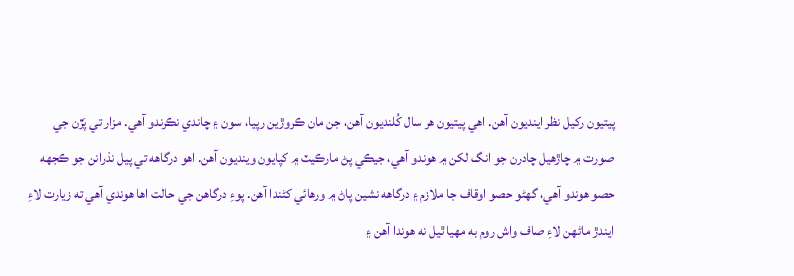پيتيون رکيل نظر اينديون آهن. اهي پيتيون هر سال کُلنديون آهن، جن مان ڪروڙين رپيا، سون ۽ چاندي نڪرندو آهي. مزار تي پَڙن جي صورت ۾ چاڙهيل چادرن جو انگ لکن ۾ هوندو آهي، جيڪي پڻ مارڪيٽ ۾ کپايون وينديون آهن. اهو درگاهه تي پيل نذرانن جو ڪجهه حصو هوندو آهي، گهڻو حصو اوقاف جا ملازم ۽ درگاهه نشين پاڻ ۾ ورهائي کڻندا آهن. پوءِ درگاهن جي حالت اها هوندي آهي ته زيارت لاءِ ايندڙ ماڻهن لاءِ صاف واش روم به مهيا ٿيل نه هوندا آهن ۽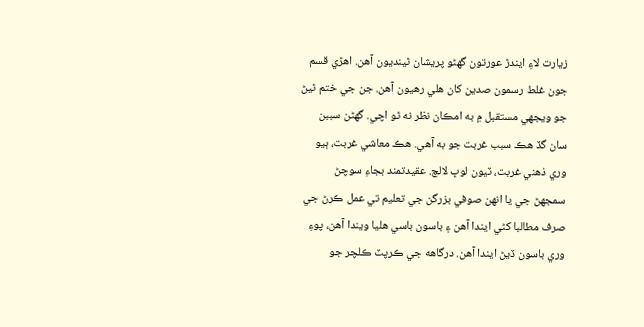زيارت لاءِ ايندڙ عورتون گهڻو پريشان ٿينديون آهن. اهڙي قسم جون غلط رسمون صدين کان هلي رهيون آهن. جن جي ختم ٿيڻ جو ويجهي مستقبل ۾ به امڪان نظر نه ٿو اچي. گهڻن سببن سان گڏ هڪ سبب غربت جو به آهي. هڪ معاشي غربت، ٻيو وري ذهني غربت، ٽيون لوڀ لالچ. عقيدتمند بجاءِ سوچڻ سمجهڻ جي يا انهن صوفي بزرگن جي تعليم تي عمل ڪرڻ جي صرف مطالبا کڻي ايندا آهن ۽ باسون باسي هليا ويندا آهن، پوءِ وري باسون ڏيڻ ايندا آهن. درگاهه جي ڪرپٽ ڪلچر جو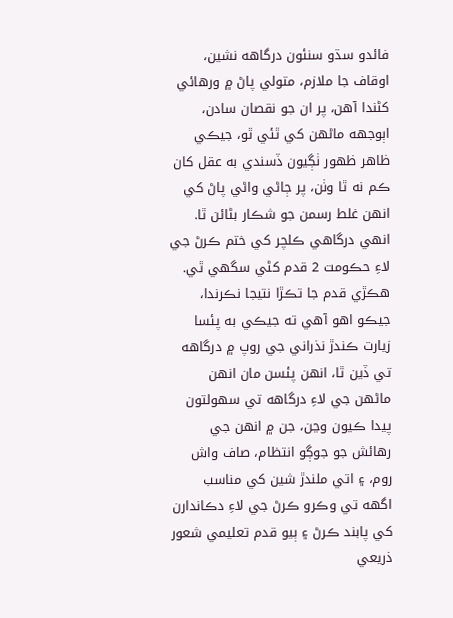فائدو سڌو سنئون درگاهه نشين، اوقاف جا ملازم، متولي پاڻ ۾ ورهائي کڻندا آهن، پر ان جو نقصان سادن، اٻوجهه ماڻهن کي ٿئي ٿو، جيڪي ظاهر ظهور ٺڳيون ڏسندي به عقل کان ڪم نه ٿا وٺن، پر ڄاڻي واڻي پاڻ کي انهن غلط رسمن جو شڪار بڻائن ٿا. انهي درگاهي ڪلچر کي ختم ڪرڻ جي لاءِ حڪومت 2 قدم کڻي سگهي ٿي. هڪڙي قدم جا تڪڙا نتيجا نڪرندا، جيڪو اهو آهي ته جيڪي به پئسا زيارت ڪندڙ نذراني جي روپ ۾ درگاهه تي ڏين ٿا، انهن پئسن مان انهن ماڻهن جي لاءِ درگاهه تي سهولتون پيدا ڪيون وڃن، جن ۾ انهن جي رهائش جو جوڳو انتظام، صاف واش روم، ۽ اتي ملندڙ شين کي مناسب اگهه تي وڪرو ڪرڻ جي لاءِ دڪاندارن کي پابند ڪرڻ ۽ ٻيو قدم تعليمي شعور ذريعي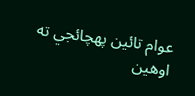عوام تائين پهچائجي ته اوهين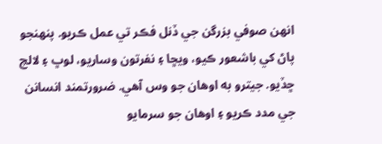انهن صوفي بزرگن جي ڏنل فڪر تي عمل ڪريو. پنهنجو پاڻ کي باشعور ڪيو، ويڇا ۽ نفرتون وساريو، لوڀ ۽ لالچ ڇڏيو. جيترو به اوهان جو وس آهي. ضرورتمند انسانن جي مدد ڪريو ۽ اوهان جو سرمايو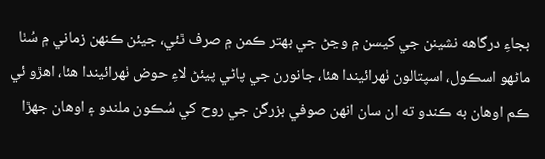بجاءِ درگاهه نشينن جي کيسن ۾ وڃڻ جي بهتر ڪمن ۾ صرف ٿئي، جيئن ڪنهن زماني ۾ سُٺا ماڻهو اسڪول، اسپتالون ٺهرائيندا هئا، جانورن جي پاڻي پيئڻ لاءِ حوض ٺهرائيندا هئا، اهڙو ئي ڪم اوهان به ڪندو ته ان سان انهن صوفي بزرگن جي روح کي سُڪون ملندو ۽ اوهان جهڙا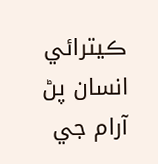ڪيترائي انسان پڻ آرام جي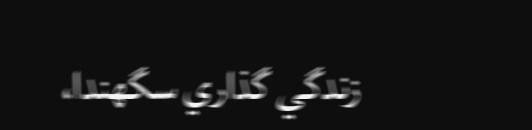زندگي گذاري سگهندا،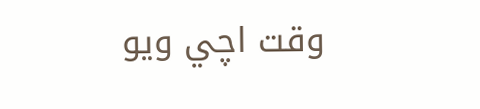وقت اچي ويو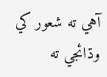آهي ته شعور کي وڌائجي ته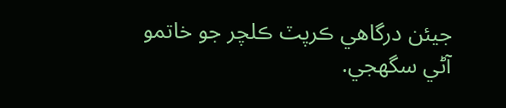جيئن درگاهي ڪرپٽ ڪلچر جو خاتمو آڻي سگهجي.